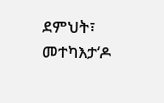ደምህት፣ መተካእታ‘ዶ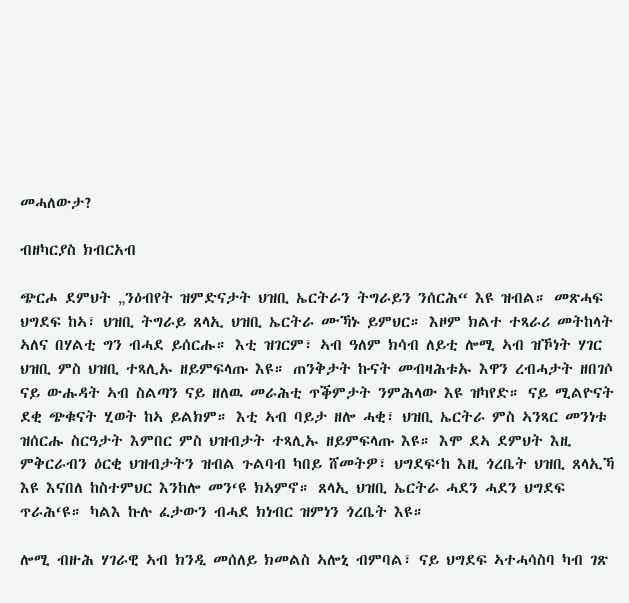መሓለውታ?

ብዘካርያስ ክብርአብ

ጭርሖ ደምህት „ንዕብየት ዝምድናታት ህዝቢ ኤርትራን ትግራይን ንሰርሕ“ እዩ ዝብል። መጽሓፍ ህግደፍ ከኣ፣ ህዝቢ ትግራይ ጸላኢ ህዝቢ ኤርትራ ሙኻኑ ይምህር። እዞም ክልተ ተጻራሪ መትከላት ኣለና በሃልቲ ግን ብሓደ ይሰርሑ። እቲ ዝገርም፣ ኣብ ዓለም ክሳብ ለይቲ ሎሚ ኣብ ዝኾነት ሃገር ህዝቢ ምስ ህዝቢ ተጻሊኡ ዘይምፍላጡ እዩ። ጠንቅታት ኩናት መብዛሕቱኡ እዋን ረብሓታት ዘበገሶ ናይ ውሑዳት ኣብ ስልጣን ናይ ዘለዉ መራሕቲ ጥቕምታት ንምሕላው እዩ ዝካየድ። ናይ ሚልዮናት ደቂ ጭቁናት ሂወት ከኣ ይልክም። እቲ ኣብ ባይታ ዘሎ ሓቂ፣ ህዝቢ ኤርትራ ምስ ኣንጻር መንነቱ ዝሰርሑ ስርዓታት እምበር ምስ ህዝብታት ተጻሊኡ ዘይምፍላጡ እዩ። እሞ ደኣ ደምህት እዚ ምቅርራብን ዕርቂ ህዝብታትን ዝብል ጉልባብ ካበይ ሸመትዎ፣ ህግደፍ‘ከ እዚ ጎረቤት ህዝቢ ጸላኢኻ እዩ እናበለ ከስተምህር እንከሎ መን‘ዩ ክኣምኖ። ጸላኢ ህዝቢ ኤርትራ ሓደን ሓደን ህግደፍ ጥራሕ‘ዩ። ካልእ ኩሉ ፈታውን ብሓደ ክነብር ዝምነን ጎረቤት እዩ።

ሎሚ ብዙሕ ሃገራዊ ኣብ ክንዲ መሰለይ ክመልስ ኣሎኒ ብምባል፣ ናይ ህግደፍ ኣተሓሳስባ ካብ ገጽ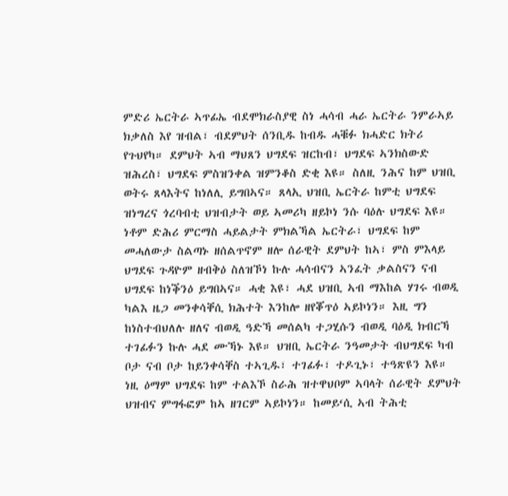ምድሪ ኤርትራ ኣጥፊኤ ብደሞክራስያዊ ስነ ሓሳብ ሓራ ኤርትራ ንምራኣይ ክቃለስ እየ ዝብል፣ ብደምህት ሰንቢዱ ከብዱ ሓቑፉ ክሓድር ክትሪ የጉህየካ። ደምህት ኣብ ማህጸን ህግደፍ ዝርከብ፣ ህግደፍ ኣንክስውድ ዝሕረስ፣ ህግደፍ ምስዝንቀል ዝምንቆስ ድቂ እዩ። ስለዚ ንሕና ከም ህዝቢ ወትሩ ጸላእትና ከነለሊ ይግበኣና። ጸላኢ ህዝቢ ኤርትራ ከምቲ ህግደፍ ዝነግረና ጎረባብቲ ህዝብታት ወይ ኣመሪካ ዘይኮነ ንሱ ባዕሉ ህግደፍ እዩ። ነቶም ድሕሪ ምርማስ ሓይልታት ምክልኻል ኤርትራ፣ ህግደፍ ከም መሓለውታ ስልጣኑ ዘሰልጥኖም ዘሎ ሰራዊት ደምህት ከኣ፣ ምስ ምእላይ ህግደፍ ጉዳዮም ዘብቅዕ ስለዝኾነ ኩሉ ሓሳብናን ኣንፈት ቃልስናን ናብ ህግደፍ ከነቕንዕ ይግበኣና። ሓቂ እዩ፣ ሓደ ህዝቢ ኣብ ማእከል ሃገሩ ብወዲ ካልእ ዜጋ መንቀሳቐሲ ክሕተት እንከሎ ዘየቖጥዕ ኣይኮነን። እዚ ግን ከነስተብህለሉ ዘለና ብወዲ ዓድኻ መሰልካ ተጋሂሱን ብወዲ ባዕዲ ክብርኻ ተገፊፉን ኩሉ ሓደ ሙኻኑ እዩ። ህዝቢ ኤርትራ ንዓመታት ብህግደፍ ካብ ቦታ ናብ ቦታ ከይንቀሳቐስ ተኣጊዱ፣ ተገፊፉ፣ ተዶጊኑ፣ ተዓጽዩን እዩ። ነዚ ዕማም ህግደፍ ከም ተልእኾ ስራሕ ዝተዋህቦም ኣባላት ሰራዊት ደምህት ህዝብና ምግፋፎም ከኣ ዘገርም ኣይኮነን። ከመይ‘ሲ ኣብ ትሕቲ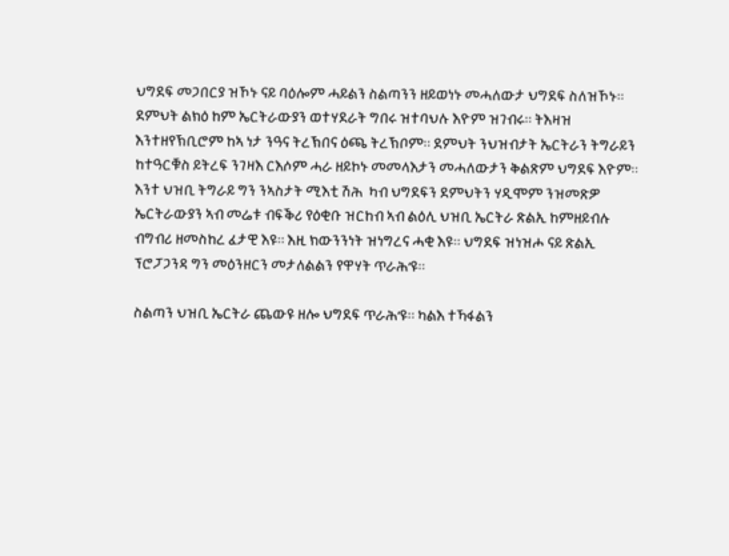ህግደፍ መጋበርያ ዝኾኑ ናይ ባዕሎም ሓይልን ስልጣንን ዘይወነኑ መሓለውታ ህግደፍ ስለዝኾኑ። ደምህት ልክዕ ከም ኤርትራውያን ወተሃደራት ግበሩ ዝተባህሉ እዮም ዝገብሩ። ትእዛዝ እንተዘየኽቢሮም ከኣ ነታ ንዓና ትረኽበና ዕጫ ትረኽቦም። ደምህት ንህዝብታት ኤርትራን ትግራይን ከተዓርቑስ ይትረፍ ንገዛእ ርእሶም ሓራ ዘይኮኑ መመላእታን መሓለውታን ቅልጽም ህግደፍ እዮም። እንተ ህዝቢ ትግራይ ግን ንኣስታት ሚእቲ ሽሕ  ካብ ህግደፍን ደምህትን ሃዲሞም ንዝመጽዎ ኤርትራውያን ኣብ መሬቱ ብፍቕሪ የዕቂቡ ዝርከብ ኣብ ልዕሊ ህዝቢ ኤርትራ ጽልኢ ከምዘይብሉ ብግብሪ ዘመስከረ ፈታዊ እዩ። እዚ ክውንንነት ዝነግረና ሓቂ እዩ። ህግደፍ ዝነዝሖ ናይ ጽልኢ ፕሮፓጋንዳ ግን መዕንዘርን መታለልልን የዋሃት ጥራሕ‘ዩ።

ስልጣን ህዝቢ ኤርትራ ጨውዩ ዘሎ ህግደፍ ጥራሕ‘ዩ። ካልእ ተኻፋልን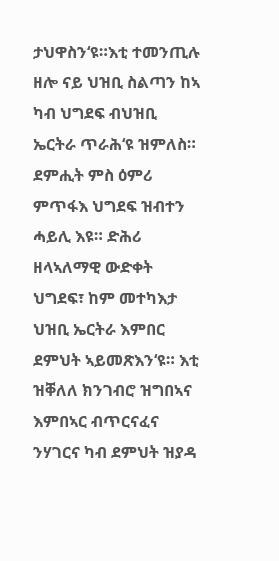ታህዋስን‘ዩ።እቲ ተመንጢሉ ዘሎ ናይ ህዝቢ ስልጣን ከኣ ካብ ህግደፍ ብህዝቢ ኤርትራ ጥራሕ‘ዩ ዝምለስ። ደምሒት ምስ ዕምሪ ምጥፋእ ህግደፍ ዝብተን ሓይሊ እዩ። ድሕሪ ዘላኣለማዊ ውድቀት ህግደፍ፣ ከም መተካእታ ህዝቢ ኤርትራ እምበር ደምህት ኣይመጽእን‘ዩ። እቲ ዝቐለለ ክንገብሮ ዝግበኣና እምበኣር ብጥርናፈና ንሃገርና ካብ ደምህት ዝያዳ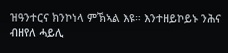ዝዓንተርና ክንኮነላ ምኽኣል እዩ። እንተዘይኮይኑ ንሕና ብዘየለ ሓይሊ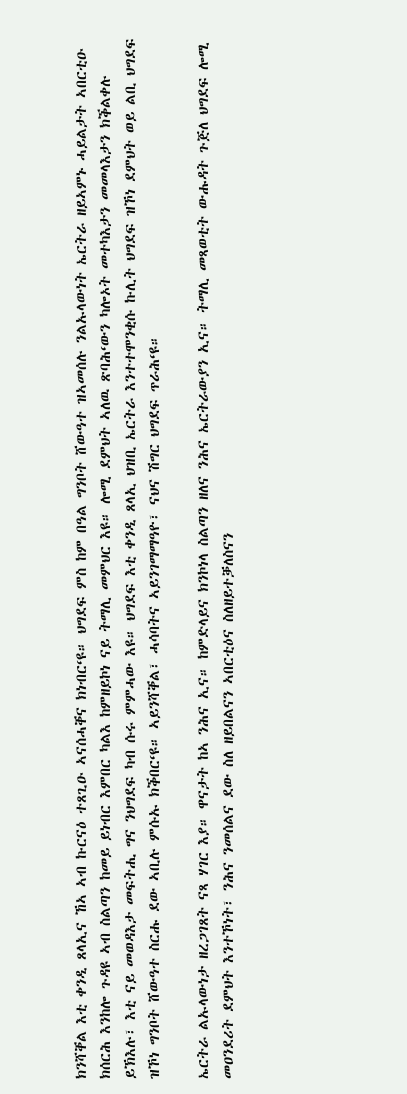ክንሻቐል እቲ ቀንዲ ጸላኢና ኸኣ ኣብ ኩርናዕ ተጸጊዑ ኣናሰሓቐና ክነብር‘ዩ። ህግደፍ ምስ ከም በዓል ግንቦት ሸውዓተ ዝኣመሰሉ ንልኡላውነት ኤርትራ ዘይኣምኑ ሓይልታት ኣበርቲዑ ክሰርሕ እንከሎ ጉዳዩ ኣብ ስልጣን ከመይ ይነብር እምበር ካልእ ከምዘይኮነ ናይ ትማሊ መምህር እዩ። ሎሚ ደምህት ኣለዉ ጽባሕ‘ውን ካሎኦት መተካእታን መመላእታን ክቕልቀሉ ይኽእሉ፣ እቲ ናይ መወዳእታ መፍትሒ ግና ንህግደፍ ካብ ሱሩ ምምሓው እዩ። ህግደፍ እቲ ቀንዲ ጸላኢ ህዝቢ ኤርትራ እንተተሞንቂሱ ኩሊት ህግደፍ ዝኾነ ደምህት ወይ ልቢ ህግደፍ ዝኾነ ግንቦት ሸውዓተ ስርሑ ደው ኣቢሉ ምሱኡ ክቕበር‘ዩ። ኣይንሻቐል፣ ሓሳባትና ኣይንገማማዓዮ፣ ናህና ሽግር ህግደፍ ጥራሕ‘ዩ።

ኤርትራ ልኡላውነታ ዘረጋገጸት ናጻ ሃገር እያ። ዋናታት ከኣ ንሕና ኢና። ከምድላይና ክንኮነላ ስልጣን ዘለና ንሕና ኤርትራውያን ኢና። ትማሊ መጻወቲት ውሑዳት ጉጅለ ህግደፍ ሎሚ መዐንደሪት ደምህት እንተኾነት፣ ንሕና ንመሰልና ደው ስለ ዘይበልናን ኣበርቲዕና ስለዘይተቓለስናን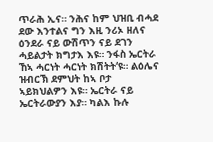ጥራሕ ኢና። ንሕና ከም ህዝቢ ብሓደ ደው እንተልና ግን እዚ ንሪኦ ዘለና ዕንደራ ናይ ውሽጥን ናይ ደገን ሓይልታት ክግታእ እዩ። ንፋስ ኤርትራ ኸኣ ሓርነት ሓርነት ክሽትት‘ዩ። ልዕሌና ዝብርኽ ደምህት ከኣ ቦታ ኣይክህልዎን እዩ። ኤርትራ ናይ ኤርትራውያን እያ። ካልእ ኩሉ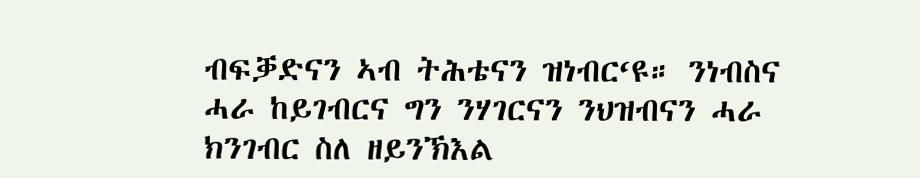ብፍቓድናን ኣብ ትሕቴናን ዝነብር‘ዩ። ንነብስና ሓራ ከይገብርና ግን ንሃገርናን ንህዝብናን ሓራ ክንገብር ስለ ዘይንኽእል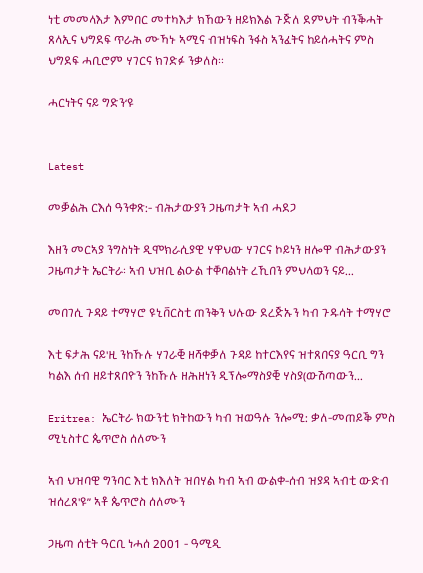ነቲ መመላእታ እምበር መተካእታ ክኸውን ዘይክእል ጉጅለ ደምህት ብንቕሓት ጸላኢና ህግደፍ ጥራሕ ሙኻኑ ኣሚና ብዝነፍስ ንፋስ ኣንፈትና ከይሰሓትና ምስ ህግደፍ ሓቢሮም ሃገርና ክገድፉ ንቃለስ።

ሓርነትና ናይ ግድን‘ዩ


Latest

መቓልሕ ርእሰ ዓንቀጽ:- ብሕታውያን ጋዜጣታት ኣብ ሓደጋ

እዘን መርኣያ ንግስነት ዲሞክራሲያዊ ሃዋህው ሃገርና ኮይነን ዘሎዋ ብሕታውያን ጋዜጣታት ኤርትራ፡ ኣብ ህዝቢ ልዑል ተቐባልነት ረኺበን ምህላወን ናይ...

መበገሲ ጉዳይ ተማሃሮ ዩኒቨርስቲ ጠንቅን ህሉው ደረጅኡን ካብ ጉዱሳት ተማሃሮ

እቲ ፍታሕ ናይ'ዚ ንከኹሉ ሃገራቒ ዘሻቀቓለ ጉዳይ ከተርእየና ዝተጸበናያ ዓርቢ ግን ካልእ ሰብ ዘይተጸበዮን ንከኹሉ ዘሕዘነን ዲፕሎማስያቒ ሃስያ(ውሽጣውን...

Eritrea: ኤርትራ ክውንቲ ክትከውን ካብ ዝወዓሉ ንሎሚ: ቃለ-መጠይቕ ምስ ሚኒስተር ጴጥሮስ ሰለሙን

ኣብ ህዝባዊ ግንባር እቲ ክእለት ዝበሃል ካብ ኣብ ውልቀ-ሰብ ዝያዳ ኣብቲ ውድብ ዝሰረጸ'ዩ” ኣቶ ጴጥሮስ ሰለሙን

ጋዜጣ ሰቲት ዓርቢ ነሓሰ 2001 - ዓሚዲ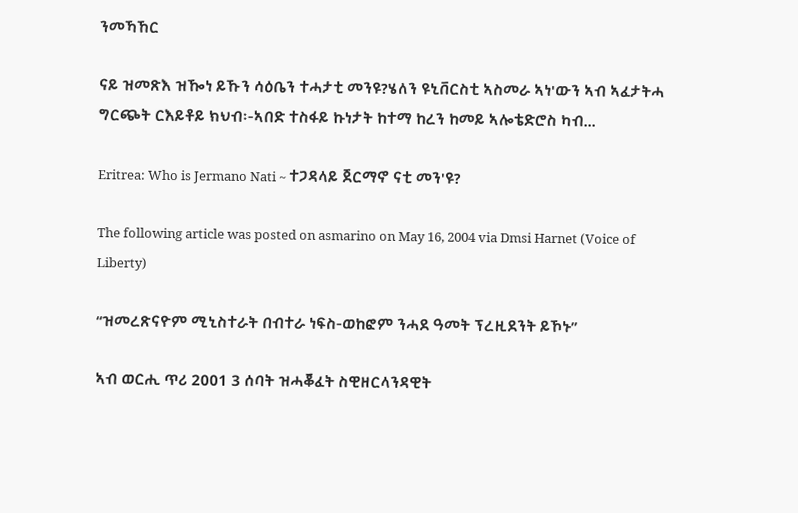ንመኻኸር

ናይ ዝመጽእ ዝዀነ ይኹን ሳዕቤን ተሓታቲ መንዩ?ሄለን ዩኒቨርስቲ ኣስመራ ኣነ'ውን ኣብ ኣፈታትሓ ግርጭት ርእይቶይ ክህብ፡-ኣበድ ተስፋይ ኩነታት ከተማ ከረን ከመይ ኣሎቴድሮስ ካብ...

Eritrea: Who is Jermano Nati ~ ተጋዳላይ ጀርማኖ ናቲ መን'ዩ?

The following article was posted on asmarino on May 16, 2004 via Dmsi Harnet (Voice of Liberty)

“ዝመረጽናዮም ሚኒስተራት በብተራ ነፍስ-ወከፎም ንሓደ ዓመት ፕረዚደንት ይኾኑ”

ኣብ ወርሒ ጥሪ 2001 3 ሰባት ዝሓቖፈት ስዊዘርላንዳዊት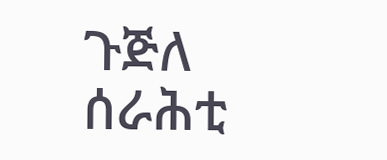ጉጅለ ሰራሕቲ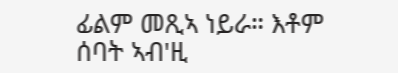ፊልም መጺኣ ነይራ። እቶም ሰባት ኣብ'ዚ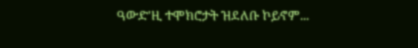ዓውድ'ዚ ተሞክሮታት ዝደለቡ ኮይኖም...